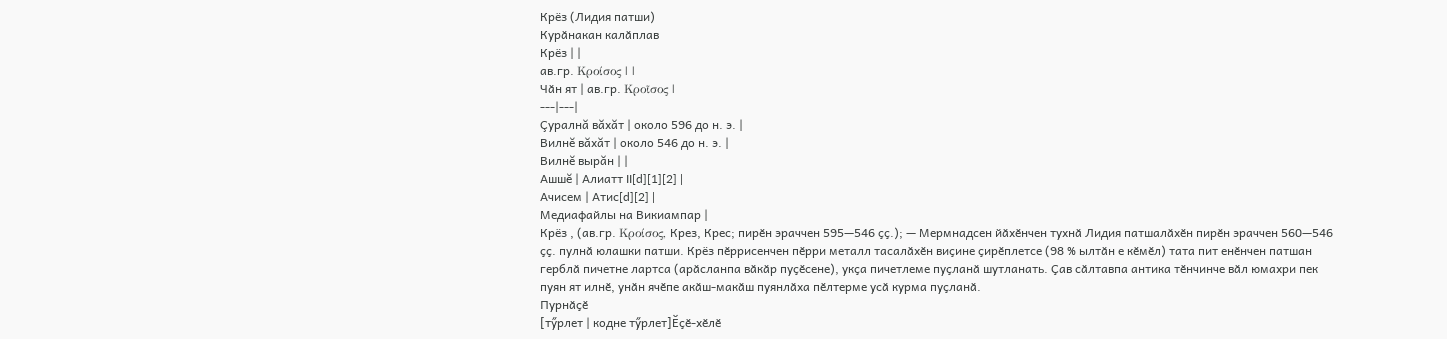Крёз (Лидия патши)
Курӑнакан калӑплав
Крёз | |
ав.гр. Κροίσος | |
Чӑн ят | ав.гр. Κροῖσος |
---|---|
Çуралнă вăхăт | около 596 до н. э. |
Вилнĕ вăхăт | около 546 до н. э. |
Вилнĕ вырăн | |
Ашшĕ | Алиатт II[d][1][2] |
Ачисем | Атис[d][2] |
Медиафайлы на Викиампар |
Крёз , (ав.гр. Κροίσος, Крез, Крес; пирӗн эраччен 595—546 ҫҫ.); — Мермнадсен йӑхӗнчен тухнӑ Лидия патшалӑхӗн пирӗн эраччен 560—546 ҫҫ. пулнӑ юлашки патши. Крёз пӗррисенчен пӗрри металл тасалӑхӗн виҫине ҫирӗплетсе (98 % ылтӑн е кӗмӗл) тата пит енӗнчен патшан герблӑ пичетне лартса (арӑсланпа вӑкӑр пуҫӗсене), укҫа пичетлеме пуҫланӑ шутланать. Ҫав сӑлтавпа антика тӗнчинче вӑл юмахри пек пуян ят илнӗ, унӑн ячӗпе акӑш-макӑш пуянлӑха пӗлтерме усӑ курма пуҫланӑ.
Пурнӑҫӗ
[тӳрлет | кодне тӳрлет]Ӗҫӗ-хӗлӗ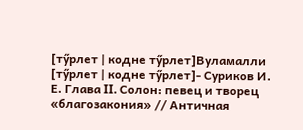[тӳрлет | кодне тӳрлет]Вуламалли
[тӳрлет | кодне тӳрлет]- Суриков И. Е. Глава II. Солон: певец и творец «благозакония» // Античная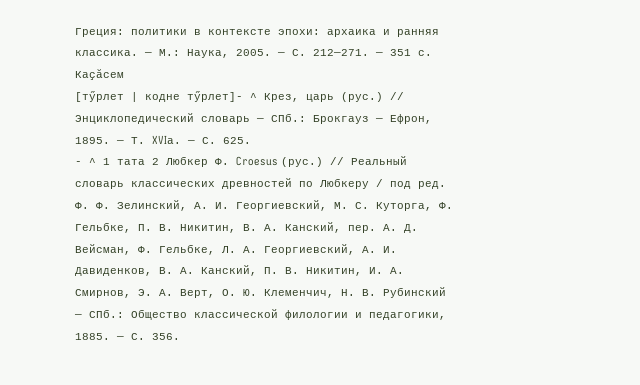Греция: политики в контексте эпохи: архаика и ранняя классика. — М.: Наука, 2005. — С. 212—271. — 351 с.
Каҫӑсем
[тӳрлет | кодне тӳрлет]- ^ Крез, царь (рус.) // Энциклопедический словарь — СПб.: Брокгауз — Ефрон, 1895. — Т. XVIа. — С. 625.
- ^ 1 тата 2 Любкер Ф. Croesus (рус.) // Реальный словарь классических древностей по Любкеру / под ред. Ф. Ф. Зелинский, А. И. Георгиевский, М. С. Куторга, Ф. Гельбке, П. В. Никитин, В. А. Канский, пер. А. Д. Вейсман, Ф. Гельбке, Л. А. Георгиевский, А. И. Давиденков, В. А. Канский, П. В. Никитин, И. А. Смирнов, Э. А. Верт, О. Ю. Клеменчич, Н. В. Рубинский — СПб.: Общество классической филологии и педагогики, 1885. — С. 356.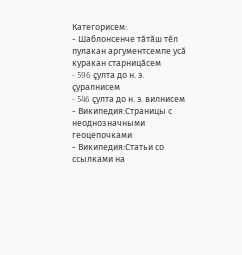Категорисем:
- Шаблонсенче тӑтӑш тӗл пулакан аргументсемпе усӑ куракан старницӑсем
- 596 çулта до н. э. çуралнисем
- 546 çулта до н. э. вилнисем
- Википедия:Страницы с неоднозначными геоцепочками
- Википедия:Статьи со ссылками на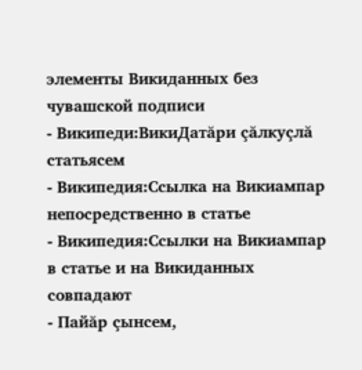элементы Викиданных без чувашской подписи
- Википеди:ВикиДатăри çăлкуçлă статьясем
- Википедия:Ссылка на Викиампар непосредственно в статье
- Википедия:Ссылки на Викиампар в статье и на Викиданных совпадают
- Пайăр çынсем,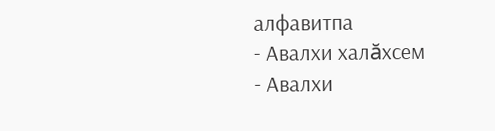алфавитпа
- Авалхи халăхсем
- Авалхи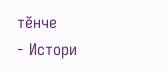тĕнче
- Истори